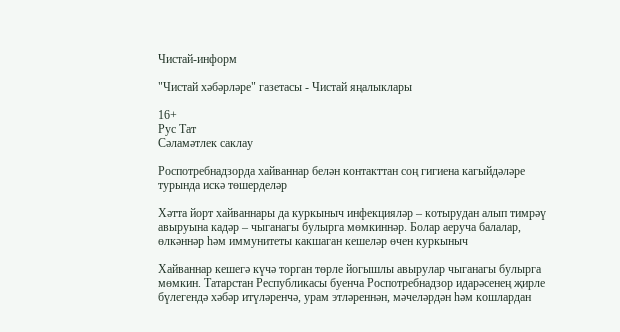Чистай-информ

"Чистай хәбәрләре" газетасы - Чистай яңалыклары

16+
Рус Тат
Сәламәтлек саклау

Роспотребнадзорда хайваннар белән контакттан соң гигиена кагыйдәләре турында искә төшерделәр

Хәтта йорт хайваннары да куркыныч инфекцияләр – котырудан алып тимрәү авыруына кадәр – чыганагы булырга мөмкиннәр. Болар аеруча балалар, өлкәннәр һәм иммунитеты какшаган кешеләр өчен куркыныч

Хайваннар кешегә күчә торган төрле йогышлы авырулар чыганагы булырга мөмкин. Татарстан Республикасы буенча Роспотребнадзор идарәсенең җирле бүлегендә хәбәр итүләренчә, урам этләреннән, мәчеләрдән һәм кошлардан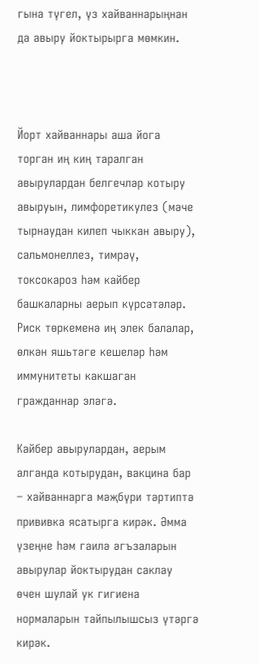гына түгел, үз хайваннарыңнан да авыру йоктырырга мөмкин.



Йорт хайваннары аша йога торган иң киң таралган авырулардан белгечләр котыру авыруын, лимфоретикулез (мәче тырнаудан килеп чыккан авыру), сальмонеллез, тимрәү, токсокароз һәм кайбер башкаларны аерып күрсәтәләр. Риск төркеменә иң элек балалар, өлкән яшьтәге кешеләр һәм иммунитеты какшаган гражданнар эләгә.

Кайбер авырулардан, аерым алганда котырудан, вакцина бар – хайваннарга мәҗбүри тәртиптә прививка ясатырга кирәк. Әмма үзеңне һәм гаилә әгъзаларын авырулар йоктырудан саклау өчен шулай ук гигиена нормаларын тайпылышсыз үтәргә кирәк.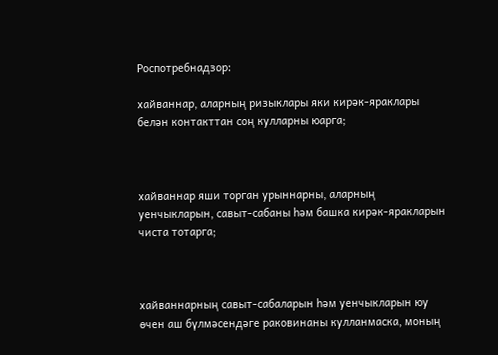Роспотребнадзор:

хайваннар, аларның ризыклары яки кирәк-яраклары белән контакттан соң кулларны юарга;



хайваннар яши торган урыннарны, аларның уенчыкларын, савыт-сабаны һәм башка кирәк-яракларын чиста тотарга;



хайваннарның савыт-сабаларын һәм уенчыкларын юу өчен аш бүлмәсендәге раковинаны кулланмаска, моның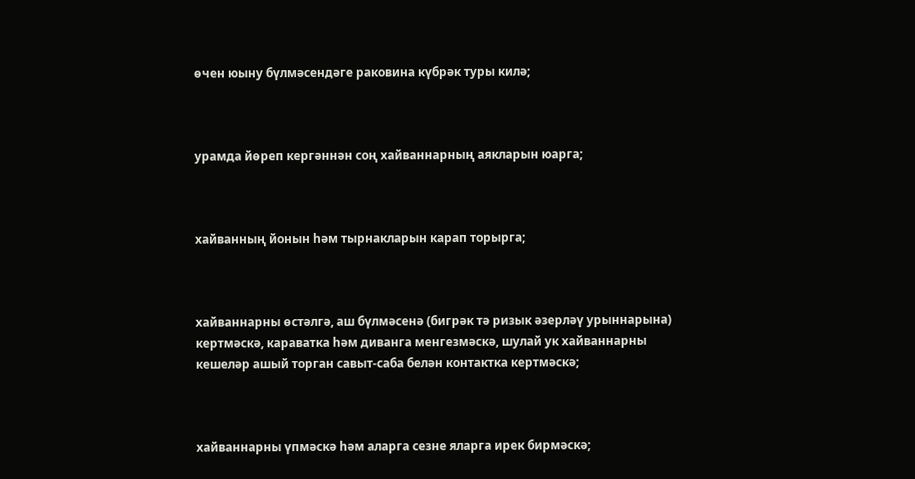өчен юыну бүлмәсендәге раковина күбрәк туры килә;



урамда йөреп кергәннән соң хайваннарның аякларын юарга;



хайванның йонын һәм тырнакларын карап торырга;



хайваннарны өстәлгә, аш бүлмәсенә (бигрәк тә ризык әзерләү урыннарына) кертмәскә, караватка һәм диванга менгезмәскә, шулай ук хайваннарны кешеләр ашый торган савыт-саба белән контактка кертмәскә;



хайваннарны үпмәскә һәм аларга сезне яларга ирек бирмәскә;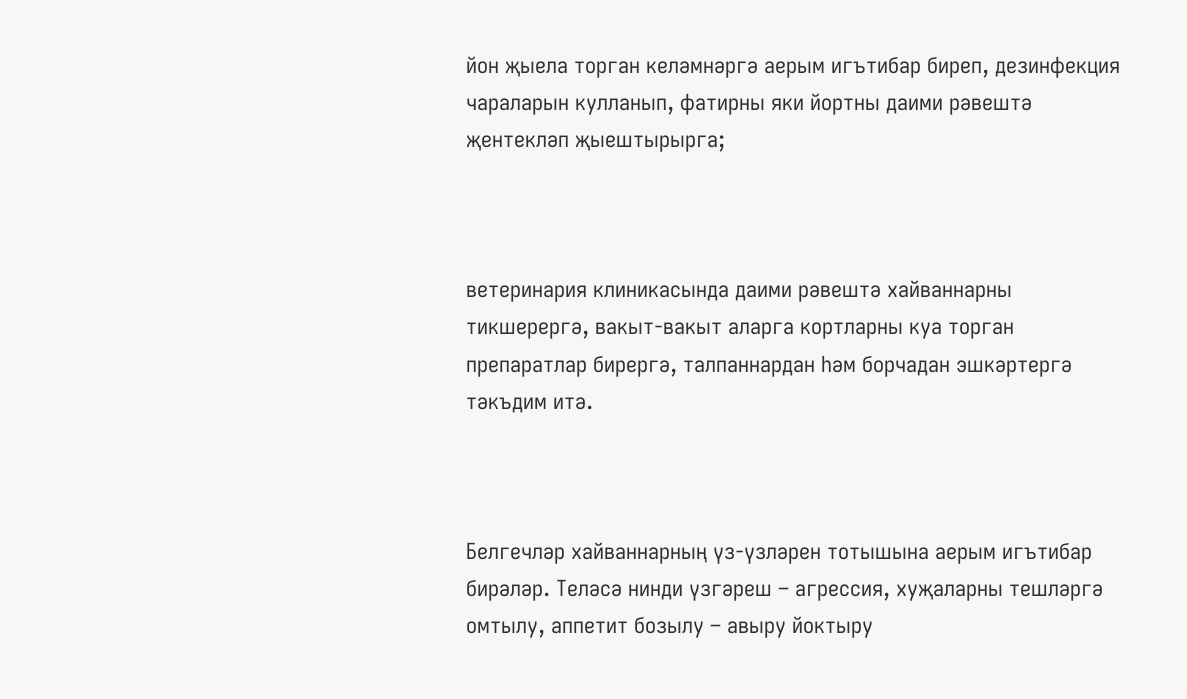йон җыела торган келәмнәргә аерым игътибар биреп, дезинфекция чараларын кулланып, фатирны яки йортны даими рәвештә җентекләп җыештырырга;



ветеринария клиникасында даими рәвештә хайваннарны тикшерергә, вакыт-вакыт аларга кортларны куа торган препаратлар бирергә, талпаннардан һәм борчадан эшкәртергә тәкъдим итә.



Белгечләр хайваннарның үз-үзләрен тотышына аерым игътибар бирәләр. Теләсә нинди үзгәреш – агрессия, хуҗаларны тешләргә омтылу, аппетит бозылу – авыру йоктыру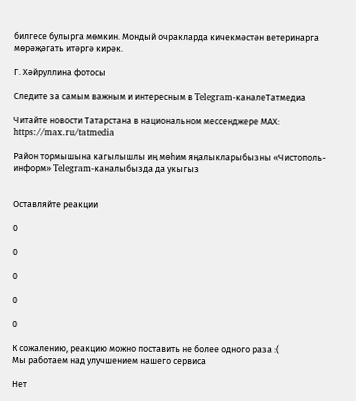билгесе булырга мөмкин. Мондый очракларда кичекмәстән ветеринарга мөрәҗәгать итәргә кирәк.

Г. Хәйруллина фотосы

Следите за самым важным и интересным в Telegram-каналеТатмедиа

Читайте новости Татарстана в национальном мессенджере MАХ: https://max.ru/tatmedia

Район тормышына кагылышлы иң мөһим яңалыкларыбызны «Чистополь-информ» Telegram-каналыбызда да укыгыз


Оставляйте реакции

0

0

0

0

0

К сожалению, реакцию можно поставить не более одного раза :(
Мы работаем над улучшением нашего сервиса

Нет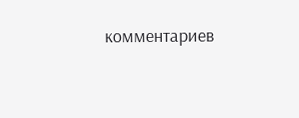комментариев